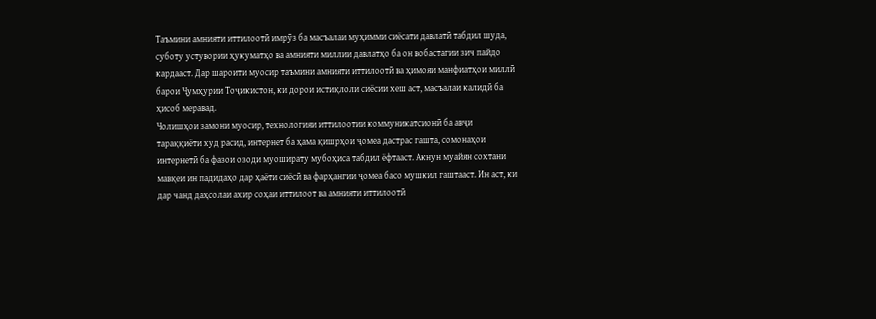Таъмини амнияти иттилоотӣ имрӯз ба масъалаи муҳимми сиёсати давлатӣ табдил шуда, суботу устувории ҳукуматҳо ва амнияти миллии давлатҳо ба он вобастагии зич пайдо кардааст. Дар шароити муосир таъмини амнияти иттилоотӣ ва ҳимояи манфиатҳои миллӣ барои Ҷумҳурии Тоҷикистон, ки дорои истиқлоли сиёсии хеш аст, масъалаи калидӣ ба ҳисоб меравад.
Чолишҳои замони муосир, технологияи иттилоотии коммуникатсионӣ ба авҷи тараққиёти худ расид, интернет ба ҳама қишрҳои ҷомеа дастрас гашта, сомонаҳои интернетӣ ба фазои озоди муоширату мубоҳиса табдил ёфтааст. Акнун муайян сохтани мавқеи ин падидаҳо дар ҳаёти сиёсӣ ва фарҳангии ҷомеа басо мушкил гаштааст. Ин аст, ки дар чанд даҳсолаи ахир соҳаи иттилоот ва амнияти иттилоотӣ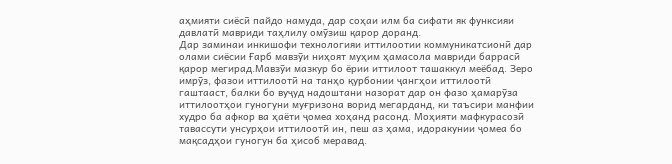аҳмияти сиёсӣ пайдо намуда, дар соҳаи илм ба сифати як функсияи давлатӣ мавриди таҳлилу омӯзиш қарор доранд.
Дар заминаи инкишофи технологияи иттилоотии коммуникатсионӣ дар олами сиёсии Ғарб мавзӯи ниҳоят муҳим ҳамасола мавриди баррасӣ қарор мегирад.Мавзӯи мазкур бо ёрии иттилоот ташаккул меёбад. Зеро имрӯз, фазои иттилоотӣ на танҳо қурбонии ҷангҳои иттилоотӣ гаштааст, балки бо вуҷуд надоштани назорат дар он фазо ҳамарӯза иттилоотҳои гуногуни муғризона ворид мегарданд, ки таъсири манфии худро ба афкор ва ҳаёти ҷомеа хоҳанд расонд. Моҳияти мафкурасозӣ тавассути унсурҳои иттилоотӣ ин, пеш аз ҳама, идоракунии ҷомеа бо мақсадҳои гуногун ба ҳисоб меравад.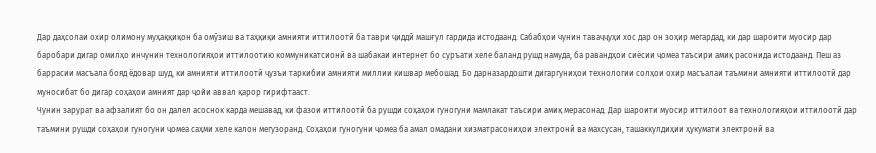Дар даҳсолаи охир олимону муҳаққиқон ба омӯзиш ва таҳқиқи амнияти иттилоотӣ ба таври ҷиддӣ машғул гардида истодаанд. Сабабҳои чунин таваҷҷуҳи хос дар он зоҳир мегардад, ки дар шароити муосир дар баробари дигар омилҳо инчунин технологияҳои иттилоотию коммуникатсионӣ ва шабакаи интернет бо суръати хеле баланд рушд намуда, ба равандҳои сиёсии ҷомеа таъсири амиқ расонида истодаанд. Пеш аз баррасии масъала бояд ёдовар шуд, ки амнияти иттилоотӣ ҷузъи таркибии амнияти миллии кишвар мебошад. Бо дарназардошти дигаргуниҳои технологии солҳои охир масъалаи таъмини амнияти иттилоотӣ дар муносибат бо дигар соҳаҳои амният дар ҷойи аввал қарор гирифтааст.
Чунин зарурат ва афзалият бо он далел асоснок карда мешавад, ки фазои иттилоотӣ ба рушди соҳаҳои гуногуни мамлакат таъсири амиқ мерасонад. Дар шароити муосир иттилоот ва технологияҳои иттилоотӣ дар таъмини рушди соҳаҳои гуногуни ҷомеа саҳми хеле калон мегузоранд. Соҳаҳои гуногуни ҷомеа ба амал омадани хизматрасониҳои электронӣ ва махсусан, ташаккулдиҳии ҳукумати электронӣ ва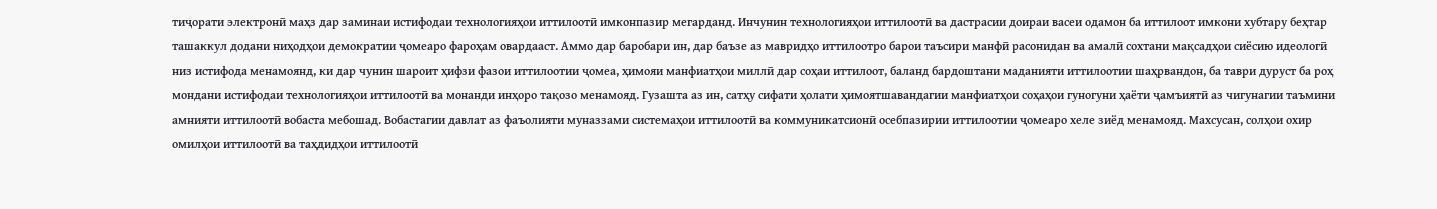тиҷорати электронӣ маҳз дар заминаи истифодаи технологияҳои иттилоотӣ имконпазир мегарданд. Инчунин технологияҳои иттилоотӣ ва дастрасии доираи васеи одамон ба иттилоот имкони хубтару беҳтар ташаккул додани ниҳодҳои демократии ҷомеаро фароҳам овардааст. Аммо дар баробари ин, дар баъзе аз мавридҳо иттилоотро барои таъсири манфӣ расонидан ва амалӣ сохтани мақсадҳои сиёсию идеологӣ низ истифода менамоянд, ки дар чунин шароит ҳифзи фазои иттилоотии ҷомеа, ҳимояи манфиатҳои миллӣ дар соҳаи иттилоот, баланд бардоштани маданияти иттилоотии шаҳрвандон, ба таври дуруст ба роҳ мондани истифодаи технологияҳои иттилоотӣ ва монанди инҳоро тақозо менамояд. Гузашта аз ин, сатҳу сифати ҳолати ҳимоятшавандагии манфиатҳои соҳаҳои гуногуни ҳаёти ҷамъиятӣ аз чигунагии таъмини амнияти иттилоотӣ вобаста мебошад. Вобастагии давлат аз фаъолияти муназзами системаҳои иттилоотӣ ва коммуникатсионӣ осебпазирии иттилоотии ҷомеаро хеле зиёд менамояд. Махсусан, солҳои охир омилҳои иттилоотӣ ва таҳдидҳои иттилоотӣ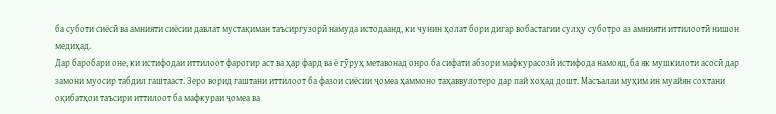ба суботи сиёсӣ ва амнияти сиёсии давлат мустақиман таъсиргузорӣ намуда истодаанд, ки чунин ҳолат бори дигар вобастагии сулҳу суботро аз амнияти иттилоотӣ нишон медиҳад.
Дар баробари оне, ки истифодаи иттилоот фарогир аст ва ҳар фард ва ё гӯруҳ метавонад онро ба сифати абзори мафкурасозӣ истифода намояд, ба як мушкилоти асосӣ дар замони муосир табдил гаштааст. Зеро ворид гаштани иттилоот ба фазои сиёсии ҷомеа ҳаммоно таҳаввулотеро дар пай хоҳад дошт. Масъалаи муҳим ин муайян сохтани оқибатҳои таъсири иттилоот ба мафкураи ҷомеа ва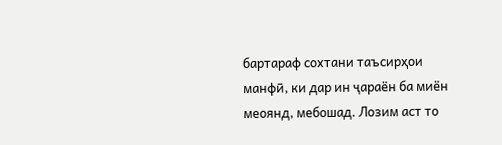бартараф сохтани таъсирҳои манфӣ, ки дар ин ҷараён ба миён меоянд, мебошад. Лозим аст то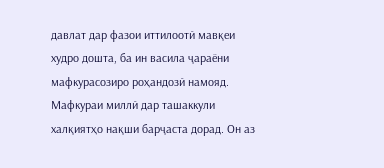давлат дар фазои иттилоотӣ мавқеи худро дошта, ба ин васила ҷараёни мафкурасозиро роҳандозӣ намояд. Мафкураи миллӣ дар ташаккули халқиятҳо нақши барҷаста дорад. Он аз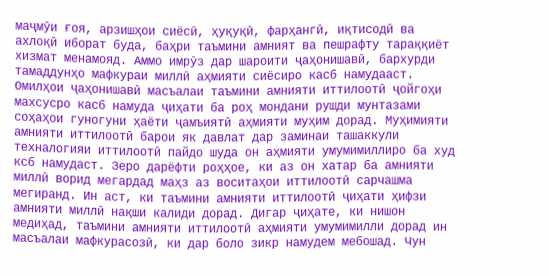маҷмӯи ғоя, арзишҳои сиёсӣ, ҳуқуқӣ, фарҳангӣ, иқтисодӣ ва ахлоқӣ иборат буда, баҳри таъмини амният ва пешрафту тараққиёт хизмат менамояд. Аммо имрӯз дар шароити ҷаҳонишавӣ, бархурди тамаддунҳо мафкураи миллӣ аҳмияти сиёсиро касб намудааст.
Омилҳои ҷаҳонишавӣ масъалаи таъмини амнияти иттилоотӣ ҷойгоҳи махсусро касб намуда ҷиҳати ба роҳ мондани рушди мунтазами соҳаҳои гуногуни ҳаёти ҷамъиятӣ аҳмияти муҳим дорад. Муҳимияти амнияти иттилоотӣ барои як давлат дар заминаи ташаккули техналогияи иттилоотӣ пайдо шуда он аҳмияти умумимиллиро ба худ ксб намудаст. Зеро дарёфти роҳҳое, ки аз он хатар ба амнияти миллӣ ворид мегардад маҳз аз воситаҳои иттилоотӣ сарчашма мегиранд. Ин аст, ки таъмини амнияти иттилоотӣ ҷиҳати ҳифзи амнияти миллӣ нақши калиди дорад. Дигар ҷиҳате, ки нишон медиҳад, таъмини амнияти иттилоотӣ аҳмияти умумимилли дорад ин масъалаи мафкурасозӣ, ки дар боло зикр намудем мебошад. Чун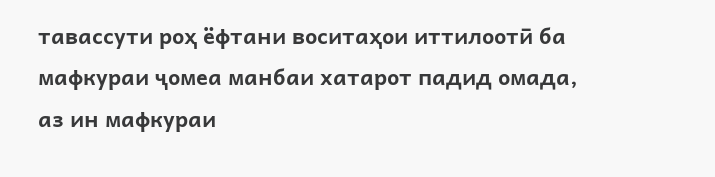тавассути роҳ ёфтани воситаҳои иттилоотӣ ба мафкураи ҷомеа манбаи хатарот падид омада, аз ин мафкураи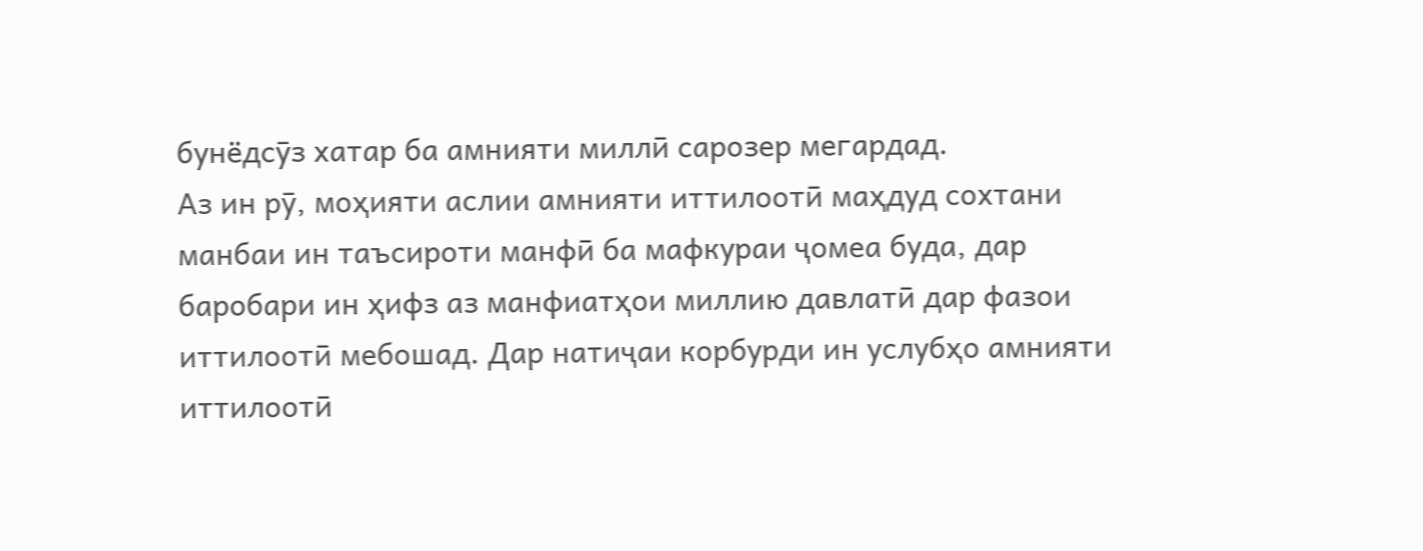бунёдсӯз хатар ба амнияти миллӣ сарозер мегардад.
Аз ин рӯ, моҳияти аслии амнияти иттилоотӣ маҳдуд сохтани манбаи ин таъсироти манфӣ ба мафкураи ҷомеа буда, дар баробари ин ҳифз аз манфиатҳои миллию давлатӣ дар фазои иттилоотӣ мебошад. Дар натиҷаи корбурди ин услубҳо амнияти иттилоотӣ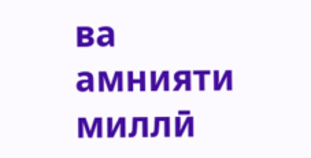ва амнияти миллӣ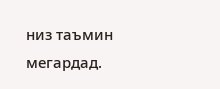низ таъмин мегардад.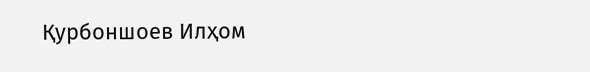Қурбоншоев Илҳом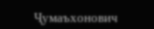Ҷумаъхонович